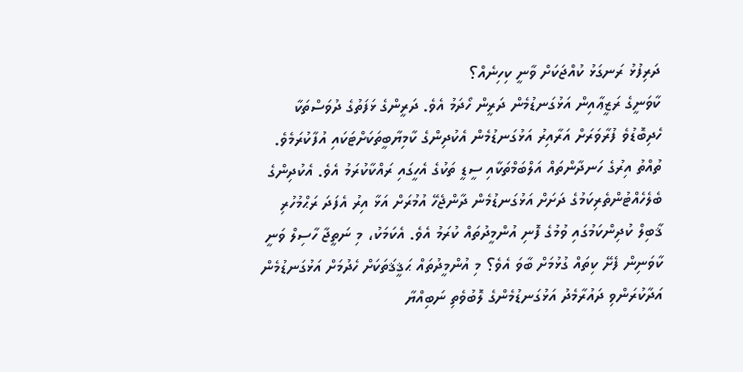ދަރިފުޅު ރަނގަޅު ކުއްޖަކަށް ވާނީ ކިހިނެއް؟
ކާވަނީގެ ރަޒީޢާއިން އަޅުގަނޑުމެން ދަރީން ހޯދަމު އެވެ. ދަރީންގެ ޅަފަތުގެ ދުވަސްތަކާ ހެދިބޮޑުވެ ފުރާވަރަށް އަރާއިރު އަޅުގަނޑުމެން އެކުދިންގެ ކާމިޔާބީތަކަށްޓަކައި އުފާކުރަމެވެ. ތުއްތު އިރުގެ ހަނދާންތައް އަލްބަމްތަކާއި ސީޑީ ތަކުގެ އެހީގައި ރައްކާކުރަމު އެވެ. އެކުދިންގެ ބެލެހެއްޓުންތެރިކަމުގެ ދަށަށް އަޅުގަނޑުމެން ދާންޖެހޭ އުމުރަށް އަޅާ އިރު އެފަދަ ރަޙްމުހުރި ޤާބިލް ކުދިންކަމުގައި ވުމުގެ ފޮނި އުންމީދުތައް ކުރަމު އެވެ. އެކަމަކު، މި ނަތީޖާ ހާސިލް ވަނީ ކާވަނިން ފެށޭ ކިތައް ގުޅުމަށް ބާވަ އެވެ؟ މި އުންމީދުތައް ޙަޤީޤަތަކަށް ހެދުމަށް އަޅުގަނޑުމެން އަދާކުރަންވި ދައުރާމެދު އަޅުގަނޑުމެންގެ ލޮބުވެތި ނަބިއްޔާ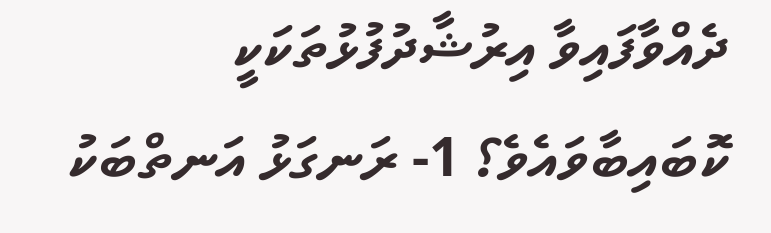ދެއްވާފައިވާ އިރުޝާދުފުޅުތަކަކީ ކޮބައިބާވައެވެ؟ 1- ރަނގަޅު އަނތްބަކު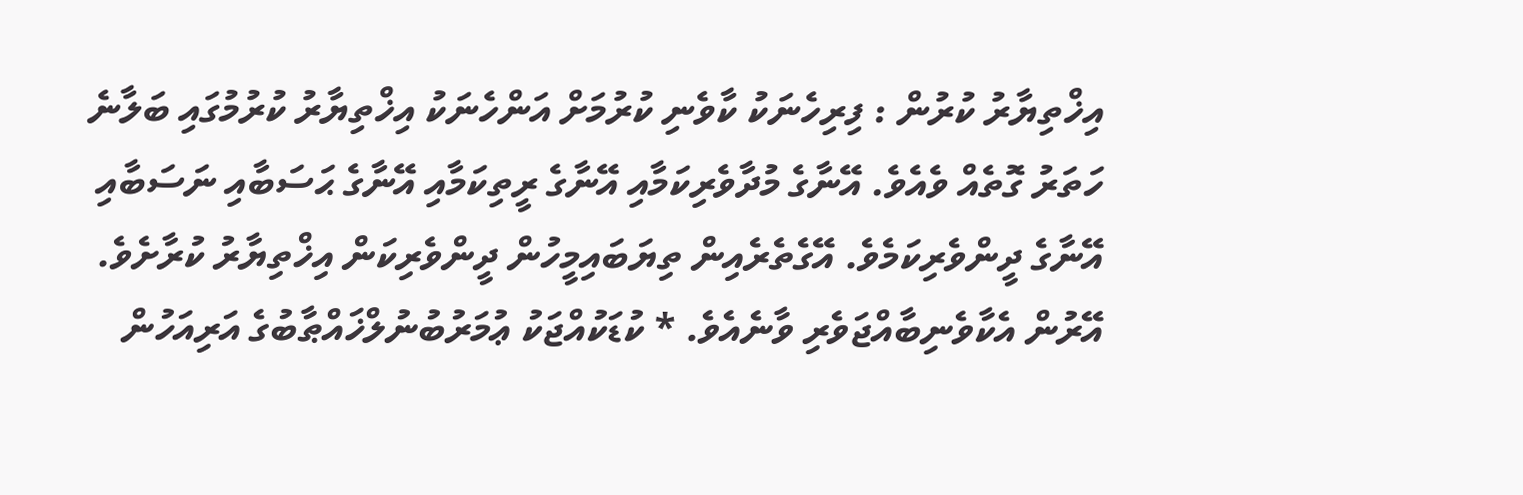އިޚްތިޔާރު ކުރުން : ފިރިހެނަކު ކާވެނި ކުރުމަށް އަންހެނަކު އިޚްތިޔާރު ކުރުމުގައި ބަލާނެ ހަތަރު ގޮތެއް ވެއެވެ. އޭނާގެ މުދާވެރިކަމާއި އޭނާގެ ރީތިކަމާއި އޭނާގެ ޙަސަބާއި ނަސަބާއި އޭނާގެ ދީންވެރިކަމެވެ. އޭގެތެރެއިން ތިޔަބައިމީހުން ދީންވެރިކަން އިޚްތިޔާރު ކުރާށެވެ. އޭރުން އެކާވެނިބާއްޖަވެރި ވާނެއެވެ. * ކުޑަކުއްޖަކު ޢުމަރުބުނުލްޚައްޠާބުގެ އަރިއަހުން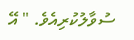ސުވާލުކުރިއެވެ. " އޭ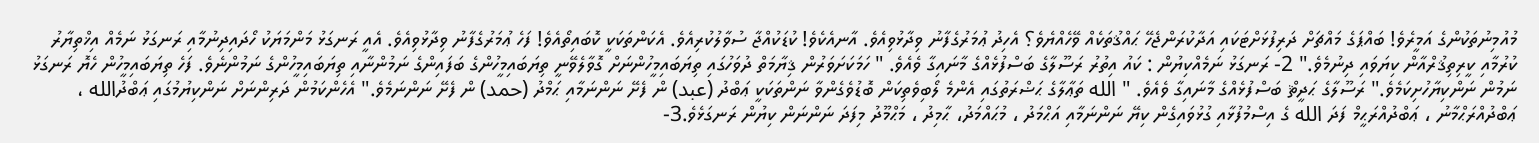މުއުމިނުތަކުންގެ އަމީރެވެ! ބައްޕަގެ މައްޗަށް ދަރިފުޅަށްޓަކައި އަދާކުރަންޖެހޭ ޙައްޤުތަކެއް ވޭހެއްޔެވެ؟ އެހިދު ޢުމަރުގެފާނު ވިދާޅުވިއެވެ. އާނއެކެވެ! ކުޑަކުއްޖާ ސުވާލުކުރިއެވެ. އެކަންތަކަކީ ކޮބައިތޯއެވެ! ފަހެ ޢުމަރުގެފާނު ވިދާޅުވިއެވެ. އެއީ ރަނގަޅު މަންމަޔަކު ހޯދައިދިނުމާއި ރަނގަޅު ނަމެއް އިޚްތިޔާރު ކުރުމާއި ކީރިތިޤުރްއާން ކިޔަވައި ދިނުމެވެ." 2- ރަނގަޅު ނަމެއްކިޔުން : ކައު އިތުރު ރަސޫލާގެ ބަސްފުޅެއްގެ މާނައިގާ ވެއެވެ. " ހަމަކަށަވަރުން ޤިޔާމަތް ދުވަހުގައި ތިޔަބައިމީހުންނަށް ގޮވާލެވޭނީ ތިޔަބައިމީހުންގެ ބަފައިންގެ ނަމުންނާއި ތިޔަބައިމީހުންގެ ނަމުންނެވެ. ފަހެ ތިޔަބައިމީހުން ހެޔޮ ރަނގަޅު ނަމުން ނަންކިޔާހުށިކަމެވެ." ރަސޫލާގެ ޙަދީޘް ބަސްފުޅެއްގެ މާނައިގާ ވެއެވެ. " الله ތަޢާލާގެ ޙަޟްރަތުގައި އެންމެ ލޯބިވެތިކަން ބޮޑުވެގެންވާ ނަންތަކަކީ ޢަބްދު (عبد) ން ފެށޭ ނަންނަމާއި ޙަމްދު (حمد) ން ފެށޭ ނަންނަމެވެ." އެހެންކަމުން ދަރިންނަށް ނަންކިޔުމުގައި ޢަބްދުالله ، ޢަބްދުއްރަޙްމާނު ، ޢަބްދުއްރަޙީމް ފަދަ الله ގެ އިސްމުފުޅާއި ގުޅުވައިގެން ކިޔޭ ނަންނަމާއި އަޙްމަދު ، މުޙައްމަދު، ޙާމިދު ، މަޙްމޫދު މިފަދަ ނަންނަން ކިޔުން ރަނގަޅެވެ.3-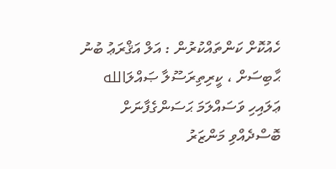ހެއުކޮށް ކަންތައްކުރުން : އަލް އަޤްރަޢު ބުނު ޙާބިސަށް ، ކީރިތިރަސޫލާ ޞައްލަالله ޢަލައިހި ވަސައްލަމަ ޙަސަންގެފާނަށް ބޮސްދެއްވި މަންޒަރު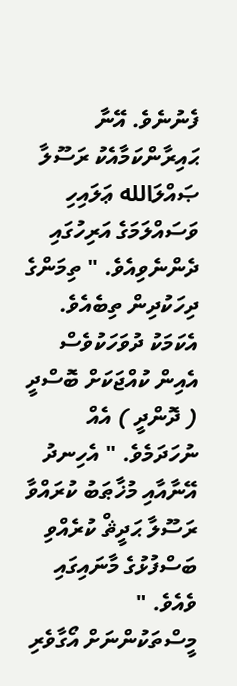ފެނުނެވެ. އޭނާ ޙައިރާންކަމާއެކު ރަސޫލާ ޞައްލަالله ޢަލައިހި ވަސައްލަމަގެ އަރިހުގައި ދެންނެވިއެވެ. " ތިމަންގެ ދިހަކުދިން ތިބެއެވެ. އެކަމަކު ދުވަހަކުވެސް އެއިން ކުއްޖަކަށް ބޮސްދީ ( ދޮންދީ ) އެއް ނުހަދަމެވެ. " އެހިނދު އޭނާއާއި މުޚާޠަބު ކުރައްވާ ރަސޫލާ ޙަދީޘް ކުރެއްވި ބަސްފުޅުގެ މާނައިގައި ވެއެވެ. " މީސްތަކުންނަށް އޯގާވެރި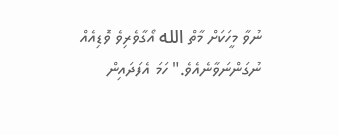ނުވާ މީހަކަށް މާތް الله އޯގާވެރިވެ ވޮޑިއެއް ނުގަންނަވާނެއެވެ." ހަމަ އެފަދައިން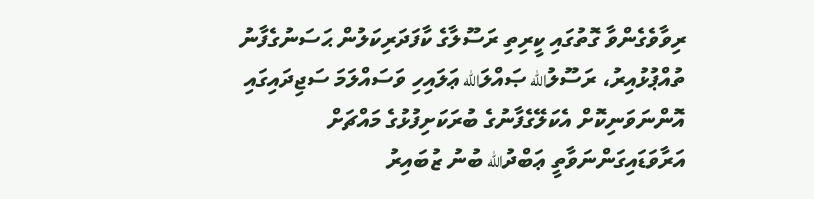ރިވާވެގެންވާ ގޮތުގައި ކީރިތި ރަސޫލާގެ ކާފަދަރިކަލުން ޙަސަނުގެފާނު ތުއްޕުޅުއިރު، ރަސޫލުالله ޞައްލަالله ޢަލައިހި ވަސައްލަމަ ސަޖިދައިގައި އޮންނަވަނިކޮށް އެކަލޭގެފާނުގެ ބުރަކަށިފުޅުގެ މައްޗަށް އަރާވަޑައިގަންނަވާތީ ޢަބްދުالله ބުނު ޒުބައިރު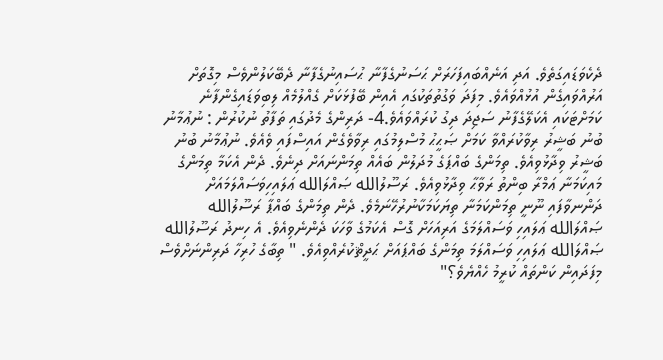ދެކެވަޑައިގަތެވެ. އަދި އަނެއްބައިފަހަރަށް ޙަސަނުގެފާނާ ޙުސައިނުގެފާނާ ދެބޭކަލުންވެސް މިގޮތަށް އަރުއްވައިގެން އުޅުއްވައެވެ. މިފަދަ ވަގުތުތަކުގައި އެއިން ބޭފުޅަކަށް ގެއްލުމެއް ލިބިވަޑައިގެންފާނެ ކަމަށްޓަކައި އެކަލޭގެފާނު ސަޖިދަ ދިގު ކުރައްވައެވެ.4- ދަރިންގެ މެދުގައި ތަފާތު ނުކުރުން : ނުޢުމާނު ބުނު ބަޝީރު ރިވާކުރައްވާ ކަމަށް ޞަޙީޙު މުސްލިމުގައި ރިވާވެގެން އައިސްފައި ވެއެވެ. ނުޢުމާނު ބުނު ބަޝީރު ވިދާޅުވިއެވެ. ތިމަންގެ ބައްޕަގެ މުދަލުން ބައެއް ތިމަންނައަށް ދިނެވެ. ދެން އެކަމާ ތިމަންގެ މައިކަމަނާ ޢަމްރާ ބިންތު ރަވާޙާ ވިދާޅުވިއެވެ. ރަސޫލުالله ޞައްލަالله ޢަލައިހިވަސައްލަމައަށް ދަންނވާފައި ނޫނީ ތިމަންކަމަނާ ތިޔަކަމަކާނުރުހޭނަމެވެ. ދެން ތިމަންގެ ބައްޕާ ރަސޫލުالله ޞައްލަالله ޢަލައިހި ވަސައްލަމަގެ އަރިއަހަށް ގޮސް އެކަމުގެ ވާހަކަ ދެންނެވިއެވެ. އެ ހިނދު ރަސޫލުالله ޞައްލަالله ޢަލައިހި ވަސައްލަމަ ތިމަންގެ ބައްޕައަށް ޙަދީޘްކުރެއްވިއެވެ. " ތިބާގެ ހުރިހާ ދަރިންނަށްވެސް މިފަދައިން ކަންތައް ކުރީމު ހެއްޔެވެ؟"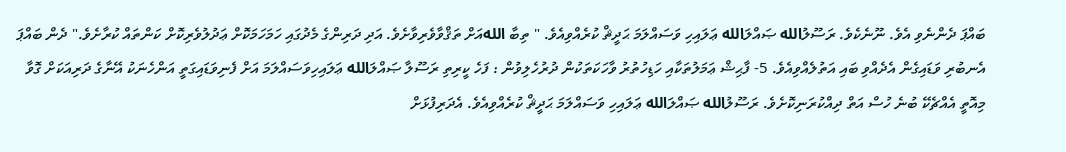ބައްޕަ ދެންނެވި އެވެ. ނޫނެކެވެ. ރަސޫލުالله ޞައްލަالله ޢަލައިހި ވަސައްލަމަ ޙަދީޘް ކުރެއްވިއެވެ. " ތިބާ اللهއަށް ތަޤްވާވެރިވާށެވެ. އަދި ދަރިންގެ މެދުގައި ހަމަހަމަކޮށް ޢަދުލުވެރިކޮށް ކަންތައް ކުރާށެވެ." ދެން ބައްޕަ އެނބުރި ވަޑައިގެން އެދެއްވި ބައި އަތުލެއްވިއެވެ. 5- ފާޙިޝް ޢަމަލުތަކާއި ހަޑިހުތުރު ވާހަކަތަކުން ދުރުހެލިވުން : ފަހެ ކީރިތި ރަސޫލާ ޞައްލަالله ޢަލައިހިވަސައްލަމަ އަށް ފެނިވަޑައިގަތީ އަންހެނަކު އޭނާގެ ދަރިއަކަށް ގޮވާ މިއޮތީ އެއްޗެކޭ ބުނެ ހުސް އަތް ދިއްކުރަނިކޮށެވެ. ރަސޫލުالله ޞައްލަالله ޢަލައިހި ވަސައްލަމަ ޙަދީޘް ކުރެއްވިއެވެ. އެދަރިފުޅަށް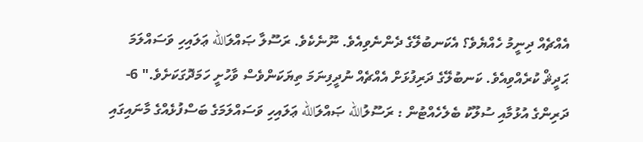އެއްޗެއް ދިނީމު ހެއްޔެވެ؟ އެކަނބުލޭގެ ދެންނެވިއެވެ. ނޫނެކެވެ. ރަސޫލާ ޞައްލަالله ޢަލައިހި ވަސައްލަމަ ޙަދީޘް ކުރެއްވިއެވެ. ކަނބުލޭގެ ދަރިފުޅަށް އެއްޗެއް ނުދީފިނަމަ ތިޔަކަންވެސް ވާހުށީ ހަމަދޮގަކަށެވެ." 6- ދަރިންގެ އުޅުމާއި ސުލޫކު ބެލެހެއްޓުން : ރަސޫލުالله ޞައްލަالله ޢަލައިހި ވަސައްލަމަގެ ބަސްފުޅެއްގެ މާނައިގައި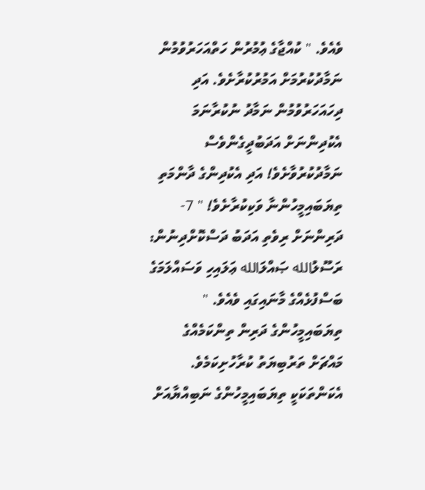ވެއެވެ. " ކުއްޖާގެ ޢުމުރުން ހަތްއަހަރުވުމުން ނަމާދުކުރުމަށް އަމުރުކުރާށެވެ. އަދި ދިހައަހަރުވުމުން ނަމާދު ނުކުރާނަމަ އެކުދިންނަށް އަދަބުދީގެންވެސް ނަމާދުކުރުވާށެވެ! އަދި އެކުދިންގެ ދާންމަތި ތިޔަބައިމީހުންނާ ވަކިކުރާށެވެ! " 7- ދަރިންނަށް ރިވެތި އަދަބު ދަސްކޮށްދިނުން: ރަސޫލުالله ޞައްލަالله ޢަލައިހި ވަސައްލަމަގެ ބަސްފުޅެއްގެ މާނައިގައި ވެއެވެ. " ތިޔަބައިމީހުންގެ ދަރިން ތިންކަމެއްގެ މައްޗަށް ތަރުބިޔަތު ކުރާހުށިކަމެވެ. އެކަންތަކަކީ ތިޔަބައިމީހުންގެ ނަބިއްޔާއަށް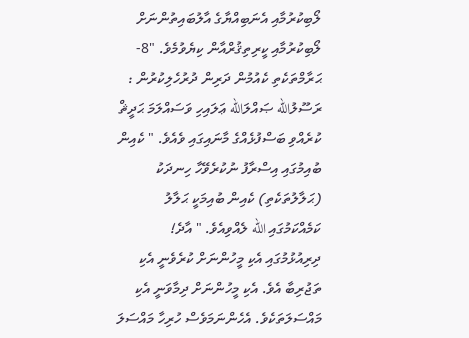ލޯބިކުރުމާއި އެނަބިއްޔާގެ އާލުބައިތުންނަށް ލޯބިކުރުމާއި ކީރިތިޤުރްއާން ކިޔެވުމެވެ. "8- ޙަރާމްތަކެތި ކެއުމުން ދަރިން ދުރުހެލިކުރުން : ރަސޫލުالله ޞައްލަالله ޢަލައިހި ވަސައްލަމަ ޙަދީޘް ކުރެއްވި ބަސްފުޅެއްގެ މާނައިގައި ވެއެވެ. " ކެއިން ބުއިމުގައި އިސްރާފު ނުކުރެވޭހާ ހިނދަކު (ޙަލާލުތަކެތި) ކެއިން ބުއިމަކީ ޙަލާލު ކަމެއްކަމުގައި الله ލެއްވިއެވެ. " އާދެ! ދިރިއުޅުމުގައި އެކި މީހުންނަށް ކުރެވެނީ އެކި ތަޖުރިބާ އެވެ. އެކި މީހުންނަށް ދިމާވަނީ އެކި މައްސަލަތަކެވެ. އެހެންނަމަވެސް ހުރިހާ މައްސަލަ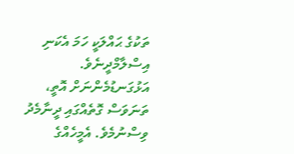ތަކުގެ ޙައްލަކީ ހަމަ އެކަނި އިސްލާމްދީނެވެ. އަޅުގަނޑުމެންނަށް އޮތީ، ތަނަވަސް ގޮތެއްގައި ދީނާމެދު ވިސްނުމެވެ. އެމީހެއްގެ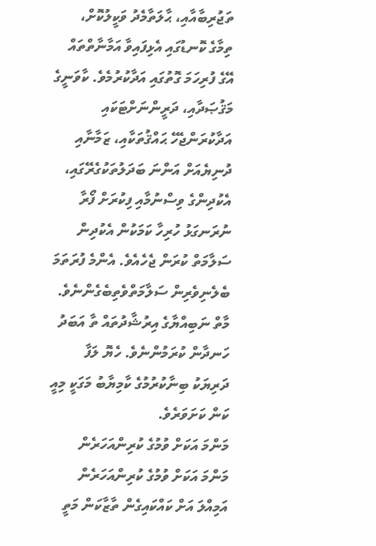ތަޖުރިބާއާއި، ޙާލަތާމެދު ވަކީލުކޮށް، ތިމާގެ ކޮނޑުގައި އެޅިފައިވާ އަމާނާތްތައް އޭގެ ފުރިހަމަ ގޮތުގައި އަދާކުރުމެވެ. ކާވަނީގެ މަޤުޞަދާއި، ދަރީންނަށްޓަކައި އަދާކުރަންޖެހޭ ޙައްޤުތަކާއި، ޒަމާނާއި ދުނިޔެއަށް އަންނަ ބަދަލުތަކުގެރޭގައި، އެކުދިންގެ ވިސްނުމާއި ފިކުރަށް ފޯރާ ނުރަނގަޅު ހުރިހާ ކަމަކުން އެކުދިން ސަލާމަތް ކުރަން ޖެހެއެވެ. އެންމެ ފުރަތަމަ ބެލެނިވެރިން ސަލާމަތްވެތިބެގެންނެވެ. މާތް ނަބިއްޔާގެ އިރުޝާދުތައް ތާ އަބަދު ހަނދާން ކުރަމުންނެވެ. ހެޔޮ ލަފާ ދަރިޔަކު ބިނާކުރުމުގެ ކާމިޔާބު މަގަކީ މިއީ ކަން ކަށަވަރެވެ.
މަންމަ އަކަށް ވުމުގެ ކުރިންއަހަރެން
މަންމަ އަކަށް ވުމުގެ ކުރިންއަހަރެން އަމިއްލަ އަށް ކައްކައިގެން ތާޒާކަން މަތީ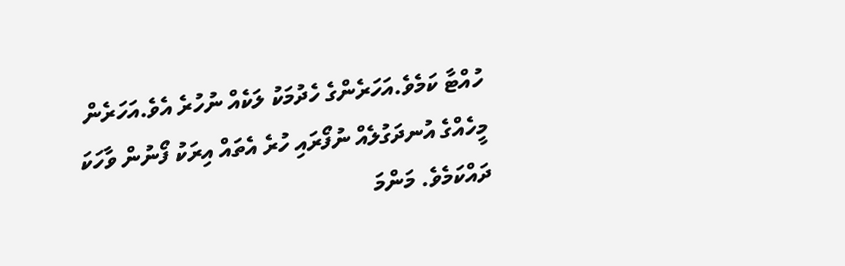ހުއްޓާ ކަމެވެ.އަހަރެންގެ ހެދުމަކު ލަކެއް ނުހުރެ އެވެ.އަހަރެން މީހެއްގެ އުނދަގުލެއް ނުފޯރައި ހުރެ އެތައް އިރަކު ފޯނުން ވާހަކަ ދައްކަމެވެ. މަންމަ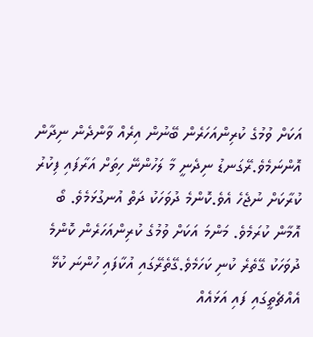އަކަށް ވުމުގެ ކުރިންއަހަރެން ބޭނުން އިރެއް ވާންދެން ނިދާން އޮންނަމެވެ.ރޭގަނޑު ނިދެނީ މާ ލަހުންނޭ ހިތަށް އަރާފައި ފިކުރު ކުރާކަށް ނުޖެހެ އެވެ.ކޮންމެ ދުވަހަކު ދަތް އުނގުޅަމެވެ. ބޯ އޮމާން ކުރަމެވެ. މަންމަ އަކަށް ވުމުގެ ކުރިންއަހަރެން ކޮންމެ ދުވަހަކު ގޭތެރެ ކުނި ކަހަމެވެ.ގޭތެރޭގައި އުކާފައި ހުންނަ ކުޅޭ އެއްޗެތީގައި ފައި އަޅައެއް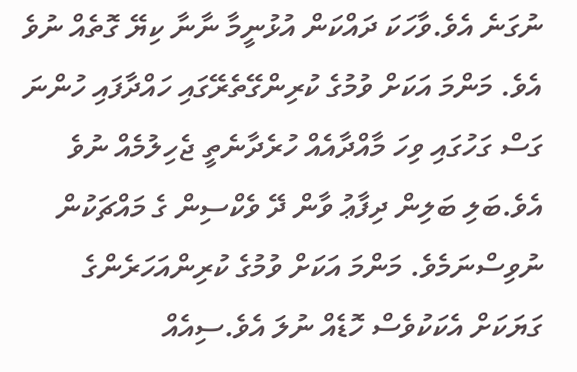ނުގަނެ އެވެ.ވާހަކަ ދައްކަން އުޅުނީމާ ނާނާ ކިޔޭ ގޮތެއް ނުވެ އެވެ. މަންމަ އަކަށް ވުމުގެ ކުރިންގޭތެރޭގައި ހައްދާފައި ހުންނަ ގަސް ގަހުގައި ވިހަ މާއްދާއެއް ހުރެދާނެތީ ޖެހިލުމެއް ނުވެ އެވެ.ބަލި ބަލިން ދިފާޢު ވާން ދޭ ވެކްސިން ގެ މައްޗަކުން ނުވިސްނަމެވެ. މަންމަ އަކަށް ވުމުގެ ކުރިންއަހަރެންގެ ގަޔަކަށް އެކަކުވެސް ހޮޑެއް ނުލަ އެވެ.ސިއެއް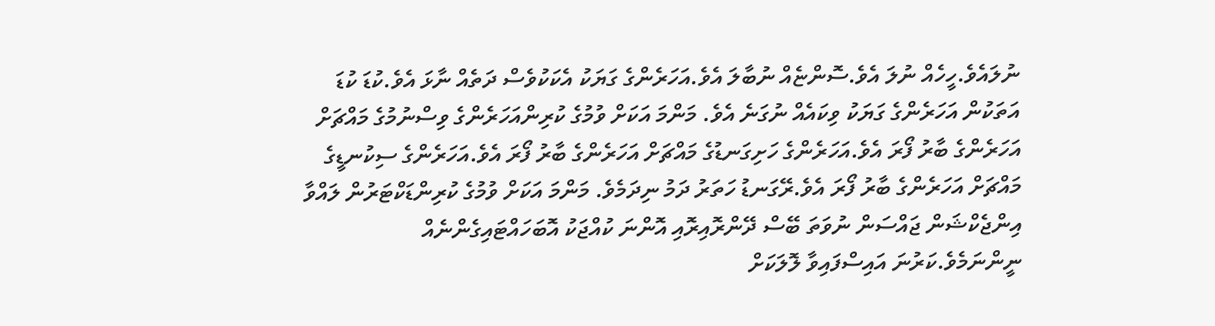ނުލައެވެ.ހީހެއް ނުލަ އެވެ.ސޮންޏެއް ނުބާލަ އެވެ.އަހަރެންގެ ގަޔަކު އެކަކުވެސް ދަތެއް ނާޅަ އެވެ.ކުޑަ ކުޑަ އަތަކުން އަހަރެންގެ ގަޔަކު ވިކައެއް ނުގަނެ އެވެ. މަންމަ އަކަށް ވުމުގެ ކުރިންއަހަރެންގެ ވިސްނުމުގެ މައްޗަށް އަހަރެންގެ ބާރު ފޯރަ އެވެ.އަހަރެންގެ ހަށިގަނޑުގެ މައްޗަށް އަހަރެންގެ ބާރު ފޯރަ އެވެ.އަހަރެންގެ ސިކުނޑީގެ މައްޗަށް އަހަރެންގެ ބާރު ފޯރަ އެވެ.ރޭގަނޑު ހަތަރު ދަމު ނިދަމެވެ. މަންމަ އަކަށް ވުމުގެ ކުރިންޑަކްޓަރުން ލައްވާ އިންޖެކްޝަން ޖައްސަން ނުވަތަ ބޭސް ދޭންރޮއިރޮއި އޮންނަ ކުއްޖަކު އޮބަހައްޓައިގެންނެއް ނީންނަމެވެ.ކަރުނަ އައިސްފައިވާ ލޮލަކަށް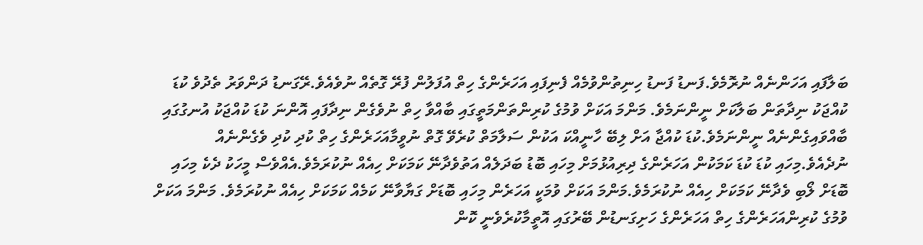ބަލާފައި އަހަންނެއް ނުރޮމެވެ.ފަނޑު ފަނޑު ހިނިތުންވުމެއް ފެނިފައި އަހަރެންގެ ހިތް އުފަލުން ފުރޭ ގޮތެއް ނުވެއެވެ.ރޭގަނޑު ދަންވަރު ތެދުވެ ކުޑަ ކުއްޖަކު ނިދާތަން ބަލާކަށް ނީންނަމެވެ. މަންމަ އަކަށް ވުމުގެ ކުރިންތަންމަތީގައި ބާއްވާ ހިތް ނުވެގެން ނިދާފައި އޮންނަ ކުޑަ ކުއްޖަކު އުނގުގައި ބާއްވައިގެންނެއް ނީންނަމެވެ.ކުޑަ ކުއްޖާ އަށް ލިބޭ ހާނީއްކަ އަކުން ސަލާމަތް ކުރެވޭ ގޮތް ނުވީމާއަހަރެންގެ ހިތް ކުދި ކުދި ވެގެންނެއް ނުދެއެވެ.މިހައި ކުޑަ ކުޑަ ކަމަކުން އަހަރެންގެ ދިރިއުޅުމަށް މިހައި ބޮޑު ބަދަލެއް އަތުވެދާނޭ ކަމަކަށް ހިއެއް ނުކުރަމެވެ.އެއްވެސް މީހަކު ދެކެ މިހައި ބޮޑަށް ލޯބި ވެދާނޭ ކަމަކަށް ހިއެއް ނުކުރަމެވެ.މަންމަ އަކަށް ވުމަކީ އަހަރެން މިހައި ބޮޑަށް ގަޔާވާނޭ ކަމެއް ކަމަކަށް ހިއެއް ނުކުރަމެވެ. މަންމަ އަކަށް ވުމުގެ ކުރިންއަހަރެންގެ ހިތް އަހަރެންގެ ހަށިގަނޑުން ބޭރުގައި އޮތީމާކުރެވެނީ ކޮން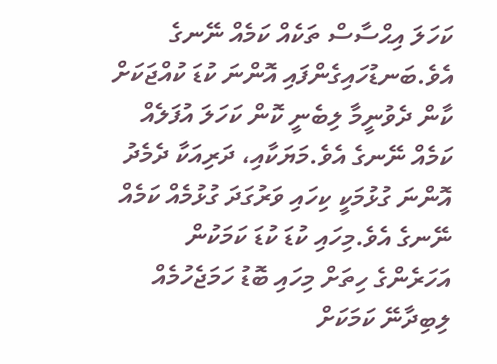ކަހަލަ އިޙްސާސް ތަކެއް ކަމެއް ނޭނގެ އެވެ.ބަނޑުހައިގެންފައި އޮންނަ ކުޑަ ކުއްޖަކަށް ކާން ދެވުނީމާ ލިބެނީ ކޮން ކަހަލަ އުފަލެއް ކަމެއް ނޭނގެ އެވެ.މަޔަކާއި، ދަރިއަކާ ދެމެދު އޮންނަ ގުޅުމަކީ ކިހައި ވަރުގަދަ ގުޅުމެއް ކަމެއް ނޭނގެ އެވެ.މިހައި ކުޑަ ކުޑަ ކަމަކުން އަހަރެންގެ ހިތަށް މިހައި ބޮޑު ހަމަޖެހުމެއް ލިބިދާނޭ ކަމަކަށް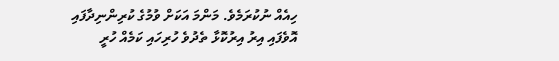ހިއެއް ނުކުރަމެވެ. މަންމަ އަކަށް ވުމުގެ ކުރިންނިދާފައި އޮވެފައި އިރު އިރުކޮޅާ ތެދުވެ ހުރިހައި ކަމެއް ހުރީ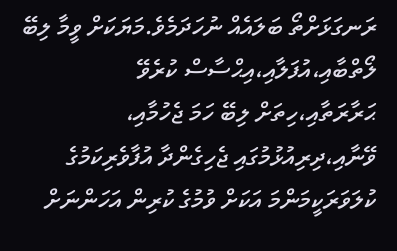ރަނގަޅަށްތޯ ބަލައެއް ނުހަދަމެވެ.މަޔަކަށް ވީމާ ލިބޭ ލޯތްބާއި،އުފަލާއި،އިޙްސާސް ކުރެވޭ ޙަރާރަތާއި،ހިތަށް ލިބޭ ހަމަ ޖެހުމާއި، ވޭނާއި،ދިރިއުޅުމުގައި ޖެހިގެންދާ އުފާވެރިކަމުގެ ކުލަވަރަކީމަންމަ އަކަށް ވުމުގެ ކުރިން އަހަންނަށް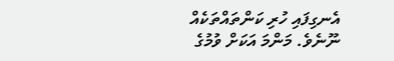އެނގިފައި ހުރި ކަންތައްތަކެއް ނޫނެވެ. މަންމަ އަކަށް ވުމުގެ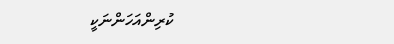ކުރިންއަހަންނަކީ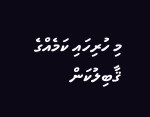މި ހުރިހައި ކަމެއްގެ ޤާބިލުކަން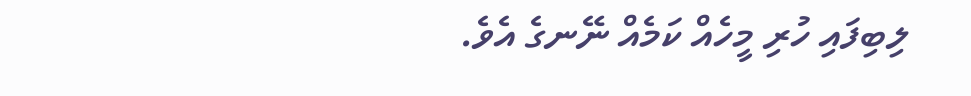ލިބިފައި ހުރި މީހެއް ކަމެއް ނޭނގެ އެވެ.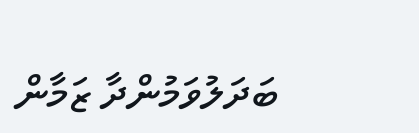ބަދަލުވަމުންދާ ޒަމާން